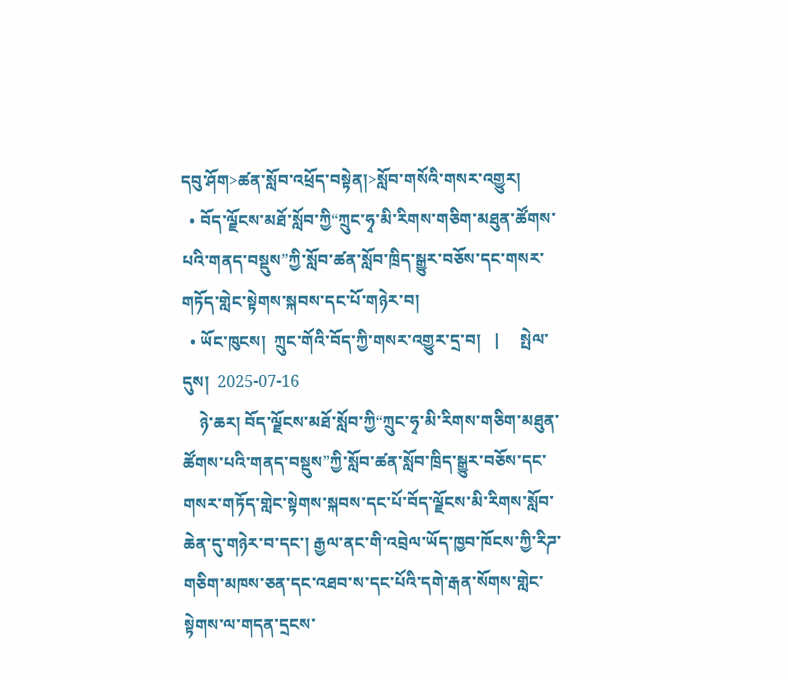དབུ་ཤོག>ཚན་སློབ་འཕྲོད་བསྟེན།>སློབ་གསོའི་གསར་འགྱུར།
  • བོད་ལྗོངས་མཐོ་སློབ་ཀྱི“ཀྲུང་ཧྭ་མི་རིགས་གཅིག་མཐུན་ཚོགས་པའི་གནད་བསྡུས”ཀྱི་སློབ་ཚན་སློབ་ཁྲིད་སྒྱུར་བཅོས་དང་གསར་གཏོད་གླེང་སྟེགས་སྐབས་དང་པོ་གཉེར་བ།
  • ཡོང་ཁུངས།  ཀྲུང་གོའི་བོད་ཀྱི་གསར་འགྱུར་དྲ་བ།   |     སྤེལ་དུས།  2025-07-16
    ཉེ་ཆར། བོད་ལྗོངས་མཐོ་སློབ་ཀྱི“ཀྲུང་ཧྭ་མི་རིགས་གཅིག་མཐུན་ཚོགས་པའི་གནད་བསྡུས”ཀྱི་སློབ་ཚན་སློབ་ཁྲིད་སྒྱུར་བཅོས་དང་གསར་གཏོད་གླེང་སྟེགས་སྐབས་དང་པོ་བོད་ལྗོངས་མི་རིགས་སློབ་ཆེན་དུ་གཉེར་བ་དང་། རྒྱལ་ནང་གི་འབྲེལ་ཡོད་ཁྱབ་ཁོངས་ཀྱི་རིཌ་གཅིག་མཁས་ཅན་དང་འཐབ་ས་དང་པོའི་དགེ་རྒན་སོགས་གླེང་སྟེགས་ལ་གདན་དྲངས་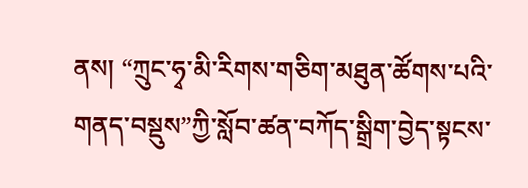ནས། “ཀྲུང་ཧྭ་མི་རིགས་གཅིག་མཐུན་ཚོགས་པའི་གནད་བསྡུས”ཀྱི་སློབ་ཚན་བཀོད་སྒྲིག་བྱེད་སྟངས་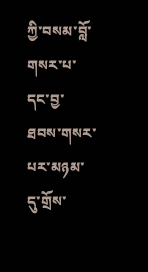ཀྱི་བསམ་བློ་གསར་པ་དང་བྱ་ཐབས་གསར་པར་མཉམ་དུ་གྲོས་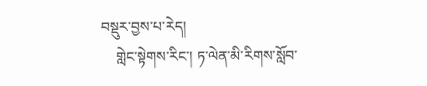བསྡུར་བྱས་པ་རེད།
    གླེང་སྟེགས་རིང་། ཏ་ལེན་མི་རིགས་སློབ་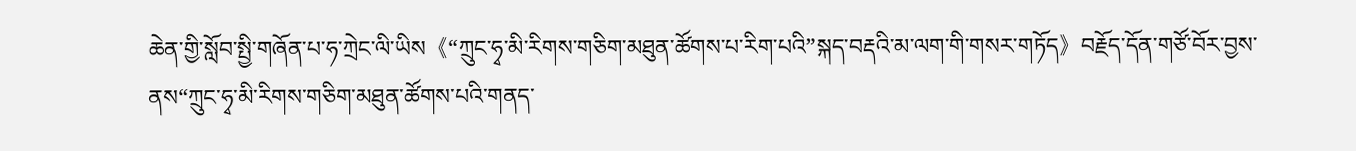ཆེན་གྱི་སློབ་སྤྱི་གཞོན་པ་ཧ་ཀྲེང་ལི་ཡིས《“ཀྲུང་ཧྭ་མི་རིགས་གཅིག་མཐུན་ཚོགས་པ་རིག་པའི”སྐད་བརྡའི་མ་ལག་གི་གསར་གཏོད》བརྗོད་དོན་གཙོ་བོར་བྱས་ནས“ཀྲུང་ཧྭ་མི་རིགས་གཅིག་མཐུན་ཚོགས་པའི་གནད་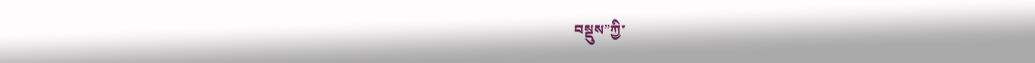བསྡུས”ཀྱི་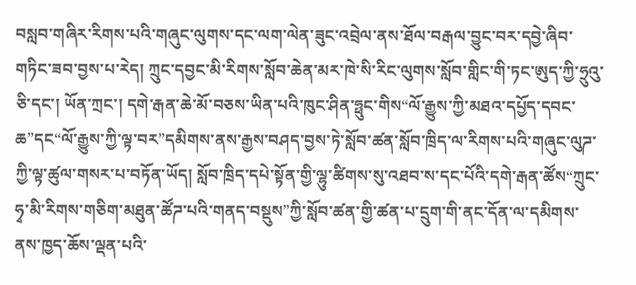བསླབ་གཞིར་རིགས་པའི་གཞུང་ལུགས་དང་ལག་ལེན་ཟུང་འབྲེལ་ནས་ཐོལ་བརྒལ་བྱུང་བར་དབྱེ་ཞིབ་གཏིང་ཟབ་བྱས་པ་རེད། ཀྲུང་དབྱང་མི་རིགས་སློབ་ཆེན་མར་ཁེ་སི་རིང་ལུགས་སློབ་གླིང་གི་ཏང་ཨུད་ཀྱི་ཧྲུའུ་ཅི་དང་། ཡོན་ཀྲང་། དགེ་རྒན་ཆེ་མོ་བཅས་ཡིན་པའི་ཁུང་ཤིན་ཧྥུང་གིས“ལོ་རྒྱུས་ཀྱི་མཐའ་དཔྱོད་དབང་ཆ”དང“ལོ་རྒྱུས་ཀྱི་ལྟ་བར”དམིགས་ནས་རྒྱས་བཤད་བྱས་ཏེ་སློབ་ཚན་སློབ་ཁྲིད་ལ་རིགས་པའི་གཞུང་ལུཌ་ཀྱི་ལྟ་ཚུལ་གསར་པ་བཏོན་ཡོད། སློབ་ཁྲིད་དཔེ་སྟོན་གྱི་ལྷུ་ཚིགས་སུ་འཐབ་ས་དང་པོའི་དགེ་རྒན་ཚོས“ཀྲུང་ཧྭ་མི་རིགས་གཅིག་མཐུན་ཚོཌ་པའི་གནད་བསྡུས”ཀྱི་སློབ་ཚན་གྱི་ཚན་པ་དྲུག་གི་ནང་དོན་ལ་དམིགས་ནས་ཁྱད་ཆོས་ལྡན་པའི་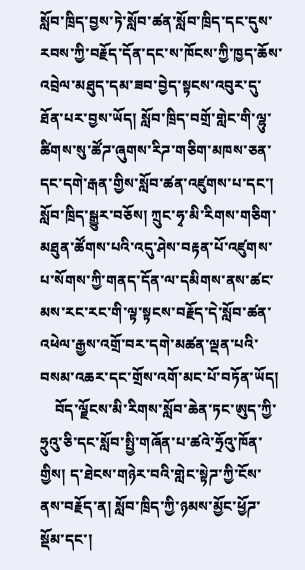སློབ་ཁྲིད་བྱས་ཏེ་སློབ་ཚན་སློབ་ཁྲིད་དང་དུས་རབས་ཀྱི་བརྗོད་དོན་དང་ས་ཁོངས་ཀྱི་ཁྱད་ཆོས་འབྲེལ་མཐུད་དམ་ཟབ་བྱེད་སྟངས་འབུར་དུ་ཐོན་པར་བྱས་ཡོད། སློབ་ཁྲིད་བགྲོ་གླེང་གི་ལྷུ་ཚིགས་སུ་ཚོཌ་ཞུགས་རིཌ་གཅིག་མཁས་ཅན་དང་དགེ་རྒན་གྱིས་སློབ་ཚན་འཛུགས་པ་དང་། སློབ་ཁྲིད་སྒྱུར་བཅོས། ཀྲུང་ཧྭ་མི་རིགས་གཅིག་མཐུན་ཚོགས་པའི་འདུ་ཤེས་བརྟན་པོ་འཛུགས་པ་སོགས་ཀྱི་གནད་དོན་ལ་དམིགས་ནས་ཚང་མས་རང་རང་གི་ལྟ་སྟངས་བརྗོད་དེ་སློབ་ཚན་འཕེལ་རྒྱས་འགྲོ་བར་དགེ་མཚན་ལྡན་པའི་བསམ་འཆར་དང་གྲོས་འགོ་མང་པོ་བཏོན་ཡོད།
    བོད་ལྗོངས་མི་རིགས་སློབ་ཆེན་ཏང་ཨུད་ཀྱི་ཧྲུའུ་ཅི་དང་སློབ་སྤྱི་གཞོན་པ་ཚའེ་ཧྲོའུ་ཁོན་གྱིས། ད་ཐེངས་གཉེར་བའི་གླེང་སྟེཌ་ཀྱི་ངོས་ནས་བརྗོད་ན། སློབ་ཁྲིད་ཀྱི་ཉམས་མྱོང་ཕྱོཌ་སྡོམ་དང་།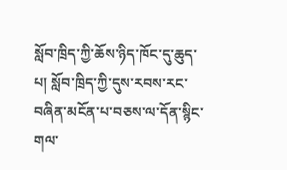སློབ་ཁྲིད་ཀྱི་ཆོས་ཉིད་ཁོང་དུ་ཆུད་པ། སློབ་ཁྲིད་ཀྱི་དུས་རབས་རང་བཞིན་མངོན་པ་བཅས་ལ་དོན་སྙིང་གལ་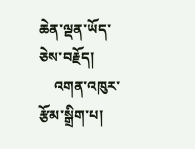ཆེན་ལྡན་ཡོད་ཅེས་བརྗོད།
    འགན་འཁུར་རྩོམ་སྒྲིག་པ།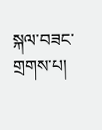སྐལ་བཟང་གྲགས་པ།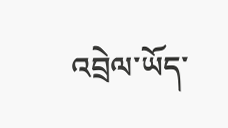འབྲེལ་ཡོད་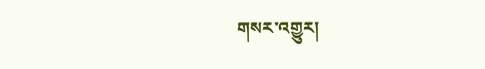གསར་འགྱུར།